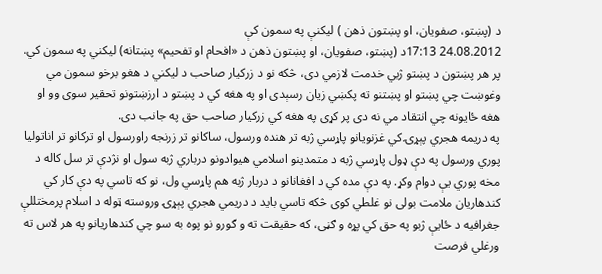د (پښتو، صفویان، او پښتون ذهن ) لیکنې په سمون کې
24.08.2012 17:13د (پښتو، صفویان، او پښتون ذهن د «افحام او تفحیم» پښتانه) لیکني په سمون کي.
پر هر پښتون د پښتو ژبي خدمت لازمي دی، څکه نو د زرکیار صاحب د لیکني د هغو برخو سمون مي وغوښت چي پښتو او پښتنو ته پکښي زیان رسېدی او په هغه کي د پښتو د ارزښتونو تحقیر سوی وو او هغه ځایونه چي انتقاد مي نه دی پر کړی په هغه کي زرکیار صاحب حق په جانب دی.
په دریمه هجري پېړۍ کي غزنویانو پاړسي ژبه تر هنده ورسول، ساکانو تر زرنجه راورسول او ترکانو تر اناتولیا پوري ورسول په دې ډول پاړسي ژبه د متمدینو اسلامي هیوادونو درباري ژبه سول او نژدې تر سل کاله د مخه پوري یې دوام وکړ. په دې مده کي د افغانانو د دربار ژبه هم پاړسي ول، نو که تاسي په دې کار کي کندهاریان ملامت بولی نو غلطي کوی څکه تاسي باید د دریمي هجري پېړۍ وروسته ټوله د اسلام پرمختللې جغرافیه د ځایې ژبو په حق کي پړه و ګڼی، که حقیقت ته و ګورو نو پوه به سو چي کندهاریانو په هر لاس ته ورغلي فرصت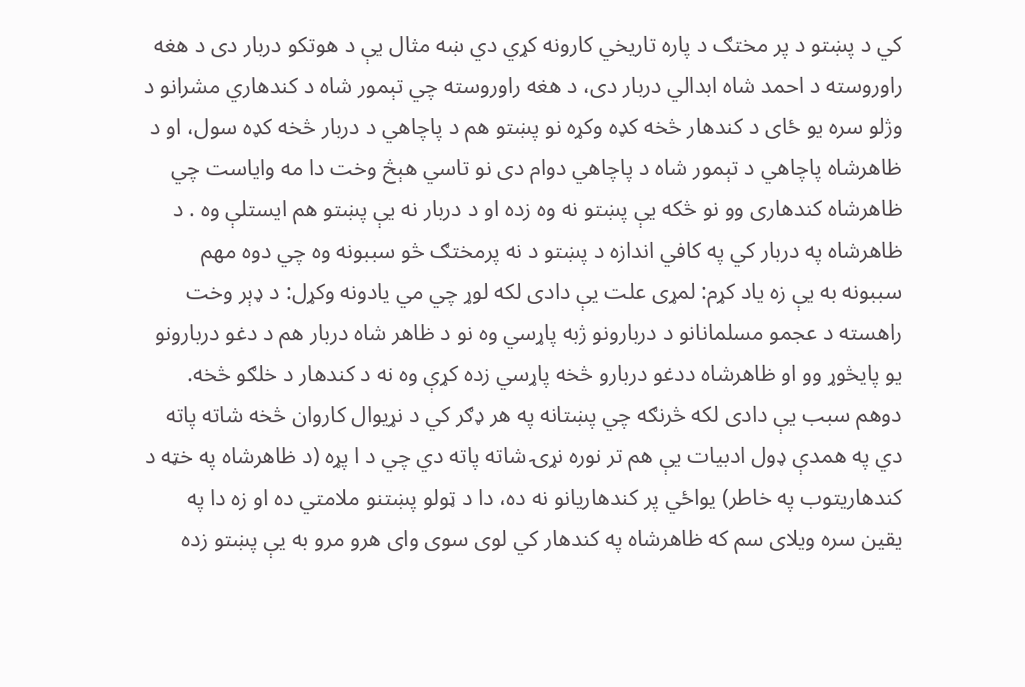کي د پښتو د پر مختګ د پاره تاریخي کارونه کړي دي ښه مثال یې د هوتکو دربار دی د هغه راوروسته د احمد شاه ابدالي دربار دی، د هغه راوروسته چي تېمور شاه د کندهاري مشرانو د وژلو سره یو ځای د کندهار څخه کډه وکړه نو پښتو هم د پاچاهي د دربار څخه کډه سول، او د ظاهرشاه پاچاهي د تېمور شاه د پاچاهي دوام دی نو تاسي هېڅ وخت دا مه وایاست چي ظاهرشاه کندهاری وو نو څکه یې پښتو نه وه زده او د دربار نه یې پښتو هم ایستلې وه . د ظاهرشاه په دربار کي په کافي اندازه د پښتو د نه پرمختګ څو سببونه وه چي دوه مهم سببونه به یې زه یاد کړم: لمړی علت یې دادی لکه لوړ چي مي یادونه وکړل: د ډېر وخت راهسته د عجمو مسلمانانو د دربارونو ژبه پاړسي وه نو د ظاهر شاه دربار هم د دغو دربارونو یو پایڅوړ وو او ظاهرشاه ددغو دربارو څخه پاړسي زده کړې وه نه د کندهار د خلګو څخه. دوهم سبب یې دادی لکه څرنګه چي پښتانه په هر ډګر کي د نړیوال کاروان څخه شاته پاته دي په همدې ډول ادبیات یې هم تر نوره نړۍ شاته پاته دي چي د ا پړه (د ظاهرشاه په خټه د کندهاریتوب په خاطر) یواځي پر کندهاریانو نه ده، دا د ټولو پښتنو ملامتي ده او زه دا په یقین سره ویلای سم که ظاهرشاه په کندهار کي لوی سوی وای هرو مرو به یې پښتو زده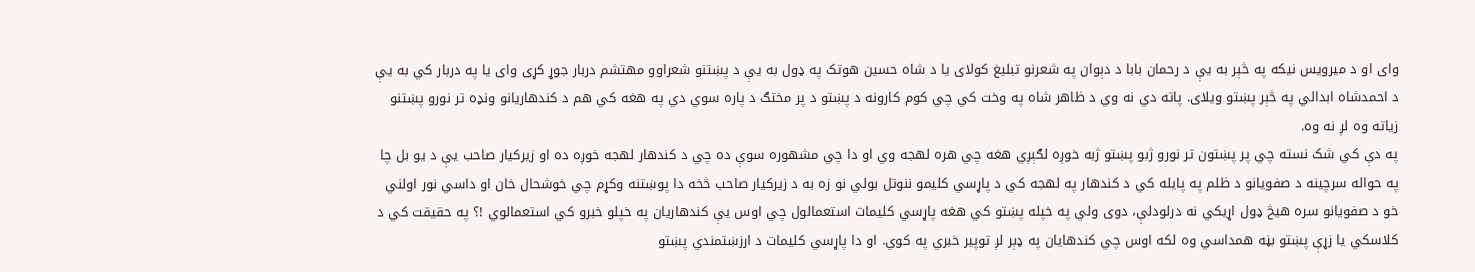وای او د میرویس نیکه په څېر به یې د رحمان بابا د دېوان په شعرنو تبلیغ کولای یا د شاه حسین هوتک په ډول به یې د پښتنو شعراوو مهتشم دربار جوړ کړی وای یا په دربار کي به یې د احمدشاه ابدالي په څېر پښتو ویلای. پاته دي نه وي د ظاهر شاه په وخت کي چي کوم کارونه د پښتو د پر مختګ د پاره سوي دي په هغه کي هم د کندهاریانو ونډه تر نورو پښتنو زیاته وه لږ نه وه.
په دې کي شک نسته چي پر پښتون تر نورو ژبو پښتو ژبه خوږه لګېږي هغه چي هره لهجه وي او دا چي مشهوره سوې ده چي د کندهار لهجه خوږه ده او زیرکیار صاحب یې د یو بل چا په حواله سرچینه د صفویانو د ظلم په پایله کي د کندهار په لهجه کي د پاړسي کلیمو ننوتل بولي نو زه به د زیرکیار صاحب څخه دا پوښتنه وکړم چي خوشحال خان او داسي نور اولني خو د صفویانو سره هیڅ ډول اړیکي نه درلودلې، دوی ولي په خپله پښتو کي هغه پاړسي کلیمات استعمالول چي اوس یې کندهاریان په خپلو خبرو کي استعمالوي !؟ په حقیقت کي د کلاسکي یا زړې پښتو بڼه همداسي وه لکه اوس چي کندهایان په ډېر لږ توپیر خبري په کوي. او دا پاړسي کلیمات د ارزښتمندي پښتو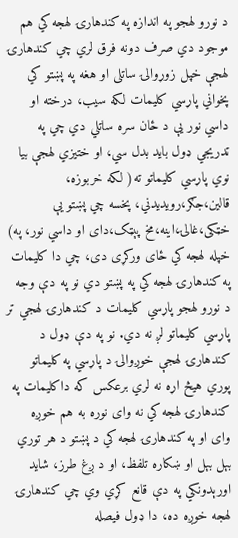د نورو لهجو په اندازه په کندهارۍ لهجه کي هم موجود دي صرف دونه فرق لري چي کندهارۍ لهجې خپل زوړوالۍ ساتلی او هغه په پښتو کي پخواني پاړسي کلیمات لکه سیب، درخته او داسي نور یې د ځان سره ساتلي دي چي په تدریجي ډول باید بدل سي، او ختیزي لهجې بیا نوي پاړسي کلیماتو ته( لکه خربوزه، قالین،جګر،رویدیدني، پخسه چي پښتو یې خټکی،غالۍ،اینه،مخ پېټک،دای او داسي نور، په) خپله لهجه کي ځای ورکړی دی، چي دا کلیمات په کندهارۍ لهجه کي په پښتو دي نو په دې وجه د نورو لهجو پاړسي کلیمات د کندهارۍ لهجي تر پاړسي کلیماتو لږ نه دي. نو په دې ډول د کندهارۍ لهجې خوږوالۍ د پاړسي په کلیماتو پوري هیڅ اړه نه لري برعکس که داکلیمات په کندهارۍ لهجه کي نه وای نوره به هم خوږه وای او په کندهارۍ لهجه کي د پښتو د هر توري بېل بېل او ښکاره تلفظ، او د ږغ طرز، شاید اورېدونکي په دې قانع کړي وي چي کندهارۍ لهجه خوږه ده، دا ډول فیصله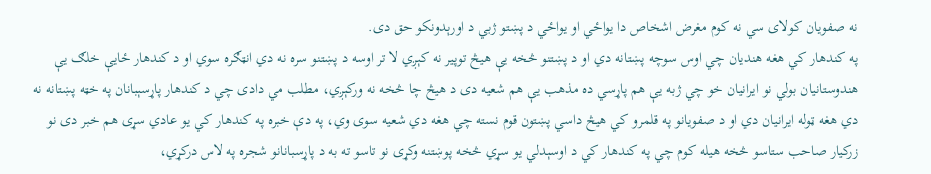نه صفویان کولای سي نه کوم مغرض اشخاص دا یواځي او یواځي د پښتو ژبي د اورېدونکو حق دی.
په کندهار کي هغه هنديان چي اوس سوچه پښتانه دي او د پښتنو څخه یې هیڅ توپیر نه کېږي لا تر اوسه د پښتنو سره نه دي انټګره سوي او د کندهار ځایې خلګ یې هندوستانیان بولي نو ایرانیان خو چي ژبه یې هم پاړسي ده مذهب یې هم شعیه دی د هیڅ چا څخه نه ورکېږي، مطلب مي دادی چي د کندهار پاړسېبانان په خټه پښتانه نه دي هغه ټوله ایرانیان دي او د صفویانو په قلمرو کي هیڅ داسي پښتون قوم نسته چي هغه دي شعیه سوی وي، په دې خبره په کندهار کي یو عادي سړی هم خبر دی نو زرکیار صاحب ستاسو څخه هیله کوم چي په کندهار کي د اوسېدلي یو سړي څخه پوښتنه وکړی نو تاسو ته به د پاړسبانانو شجره په لاس درکړي،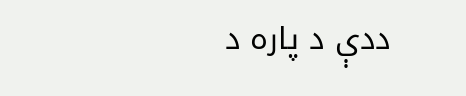ددې د پاره د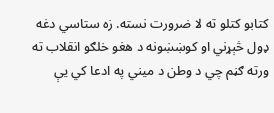کتابو کتلو ته لا ضرورت نسته. زه ستاسي دغه ډول څېړني او کوښښونه د هغو خلګو انقلاب ته ورته ګڼم چي د وطن د میني په ادعا کي یې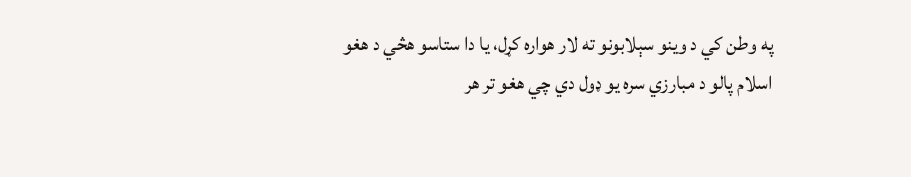په وطن کي د وینو سېلابونو ته لار هواره کړل، یا دا ستاسو هڅي د هغو اسلام پالو د مبارزي سره یو ډول دي چي هغو تر هر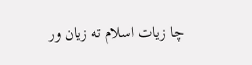چا زیات اسلام ته زیان ور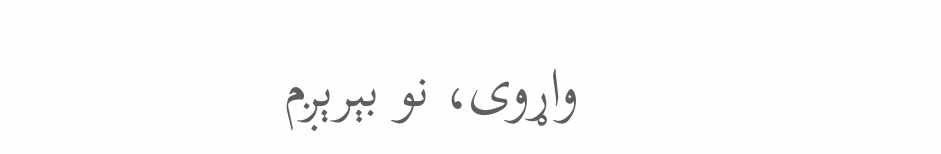واړوی، نو بېرېږم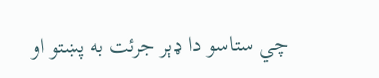چي ستاسو دا ډېر جرئت به پښتو او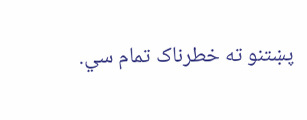پښتنو ته خطرناک تمام سي.